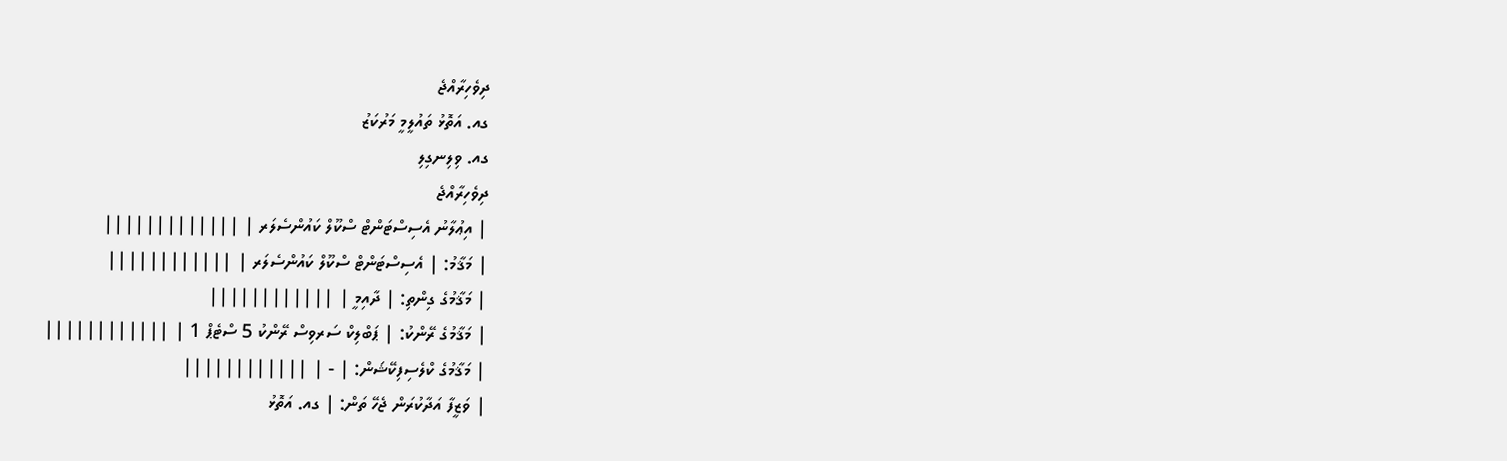ދިވެހިރާއްޖެ
ގއ. އަތޮޅު ތައުލީމީ މަރުކަޒު
ގއ. ވިލިނގިލި
ދިވެހިރާއްޖެ
| އިޢުލާނު އެސިސްޓަންޓް ސްކޫލް ކައުންސެލަރ | |||||||||||||
| މަޤާމު: | އެސިސްޓަންޓް ސްކޫލް ކައުންސެލަރ | ||||||||||||
| މަޤާމުގެ ގިންތި: | ދާއިމީ | ||||||||||||
| މަޤާމުގެ ރޭންކު: | ޕަބްލިކް ސަރވިސް ރޭންކު 5 ސްޓެޕް 1 | ||||||||||||
| މަޤާމުގެ ކްލެސިފިކޭޝަން: | - | ||||||||||||
| ވަޒީފާ އަދާކުރަން ޖެހޭ ތަން: | ގއ. އަތޮޅު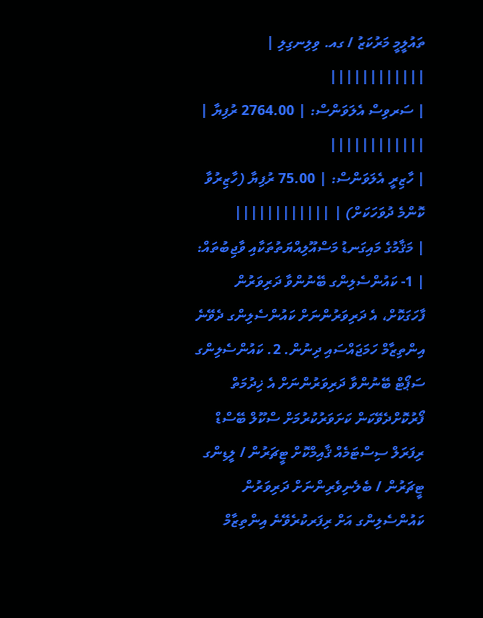ތައުލީމީ މަރުކަޒު / ގއ. ވިލިނގިލި | ||||||||||||
| ސަރވިސް އެލަވަންސް: | 2764.00 ރުފިޔާ | ||||||||||||
| ހާޒިރީ އެލަވަންސް: | 75.00 ރުފިޔާ (ހާޒިރުވާ ކޮންމެ ދުވަހަކަށް) | ||||||||||||
| މަޤާމުގެ މައިގަނޑު މަސްއޫލިއްޔަތުތަކާއި ވާޖިބުތައް: | 1- ކައުންސެލިންގ ބޭނުންވާ ދަރިވަރުން ފާހަގަކޮށް، އެ ދަރިވަރުންނަށް ކައުންސެލިންގ ދެވޭނެ އިންތިޒާމް ހަމަޖައްސައި ދިނުން. 2. ކައުންސެލިންގ ސަޕޯޓް ބޭނުންވާ ދަރިވަރުންނަށް އެ ޚިދުމަތް ފޯރުކޮށްދެވޭކަން ކަށަވަރުކުރުމަށް ސްކޫލް ބޭސްޑް ރިފަރަލް ސިސްޓަމެއް ޤާއިމްކޮށް ޓީޗަރުން / ލީޑިންގ ޓީޗަރުން / ބެލެނިވެރިންނަށް ދަރިވަރުން ކައުންސެލިންގ އަށް ރިފަރކުރެވޭނެ އިންތިޒާމް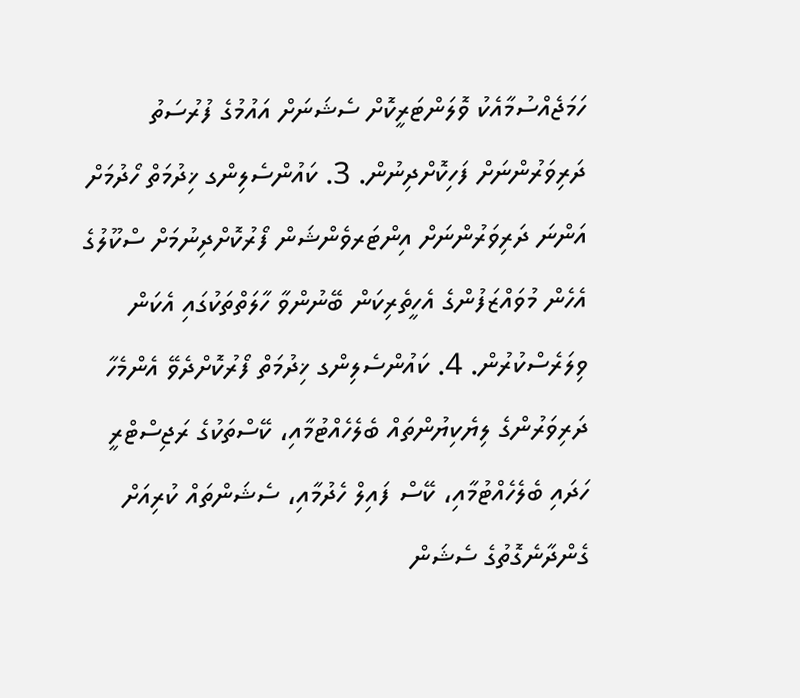ހަމަޖެއްސުމާއެކު ވޮލަންޓަރީކޮށް ސެޝަނަށް އައުމުގެ ފުރުސަތު ދަރިވަރުންނަށް ފަހިކޮށްދިނުން. 3. ކައުންސެލިންގ ޚިދުމަތް ހޯދުމަށް އަންނަ ދަރިވަރުންނަށް އިންޓަރވެންޝަން ފޯރުކޮށްދިނުމަށް ސްކޫލުގެ އެހެން މުވައްޒަފުންގެ އެހީތެރިކަން ބޭނުންވާ ހާލަތްތަކުގައި އެކަން ވިލަރެސްކުރުން. 4. ކައުންސެލިންގ ޚިދުމަތް ފޯރުކޮށްދެވޭ އެންމެހާ ދަރިވަރުންގެ ލިޔެކިޔުންތައް ބެލެހެއްޓުމާއި، ކޭސްތަކުގެ ރަޖިސްޓްރީ ހަދައި ބެލެހެއްޓުމާއި، ކޭސް ފައިލް ހެދުމާއި، ސެޝަންތައް ކުރިއަށް ގެންދާނެގޮތުގެ ސެޝަން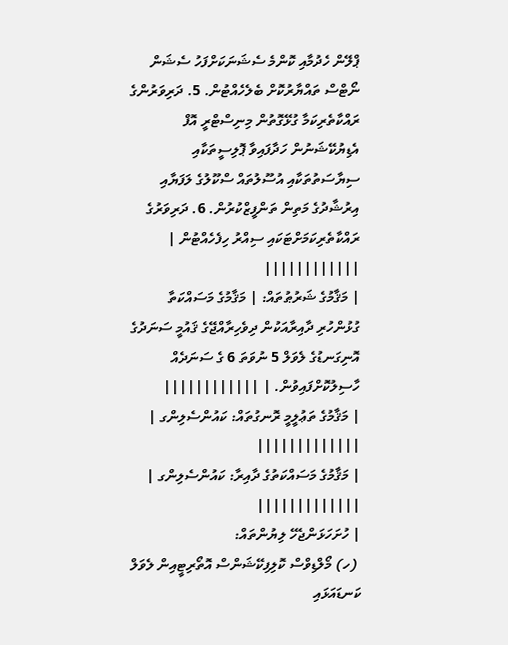ޕްލޭން ހެދުމާއި ކޮންމެ ސެޝަނަކަށްފަހު ސެޝަން ނޯޓްސް ތައްޔާރުކޮށް ބެލެހެއްޓުން. 5. ދަރިވަރުންގެ ރައްކާތެރިކަމާ ގުޅޭގޮތުން މިނިސްޓްރީ އޮފް އެޑިޔުކޭޝަނުން ހަދާފައިވާ ޕޮލިސީތަކާއި ސިޔާސަތުތަކާއި އުސޫލުތައް ސްކޫލުގެ ލަފަޔާއި އިރުޝާދުގެ މަތިން ތަންފީޒްކުރުން. 6. ދަރިވަރުގެ ރައްކާތެރިކަމަށްޓަކައި ސިއްރު ހިފެހެއްޓުން | ||||||||||||
| މަޤާމުގެ ޝަރުޠުތައް: | މަޤާމުގެ މަސައްކަތާ ގުޅުންހުރި ދާއިރާއަކުން ދިވެހިރާއްޖޭގެ ޤައުމީ ސަނަދުގެ އޮނިގަނޑުގެ ލެވަލް 5 ނުވަތަ 6 ގެ ސަނަދެއް ހާސިލުކޮށްފައިވުން. | ||||||||||||
| މަޤާމުގެ ތަޢުލީމީ ރޮނގުތައް: ކައުންސެލިންގ | |||||||||||||
| މަޤާމުގެ މަސައްކަތުގެ ދާއިރާ: ކައުންސެލިންގ | |||||||||||||
| ހުށަހަޅަންޖެހޭ ލިޔުންތައް:
 (ހ) މޯލްޑިވްސް ކޮލިފިކޭޝަންސް އޮތޯރިޓީއިން ލެވަލް ކަނޑައަޅައި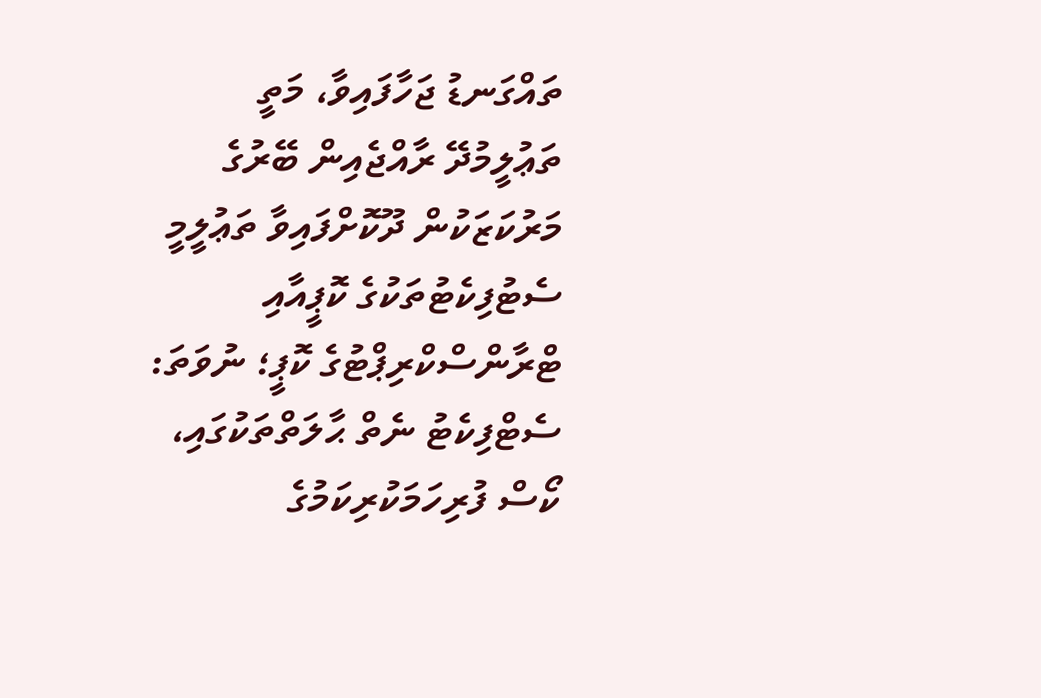ތައްގަނޑު ޖަހާފައިވާ، މަތީ ތަޢުލީމުދޭ ރާއްޖެއިން ބޭރުގެ މަރުކަޒަކުން ދޫކޮށްފައިވާ ތަޢުލީމީ ސެޓުފިކެޓުތަކުގެ ކޮޕީއާއި ޓްރާންސްކްރިޕްޓުގެ ކޮޕީ؛ ނުވަތަ: ސެޓްފިކެޓު ނެތް ޙާލަތްތަކުގައި، ކޯސް ފުރިހަމަކުރިކަމުގެ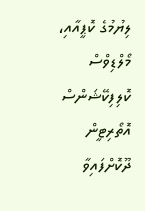ލިޔުމުގެ ކޮޕީއާއި، މޯލްޑިވްސް ކޮލިފިކޭޝަންސް އޮތޯރިޓީން ދޫކޮށްފައިވާ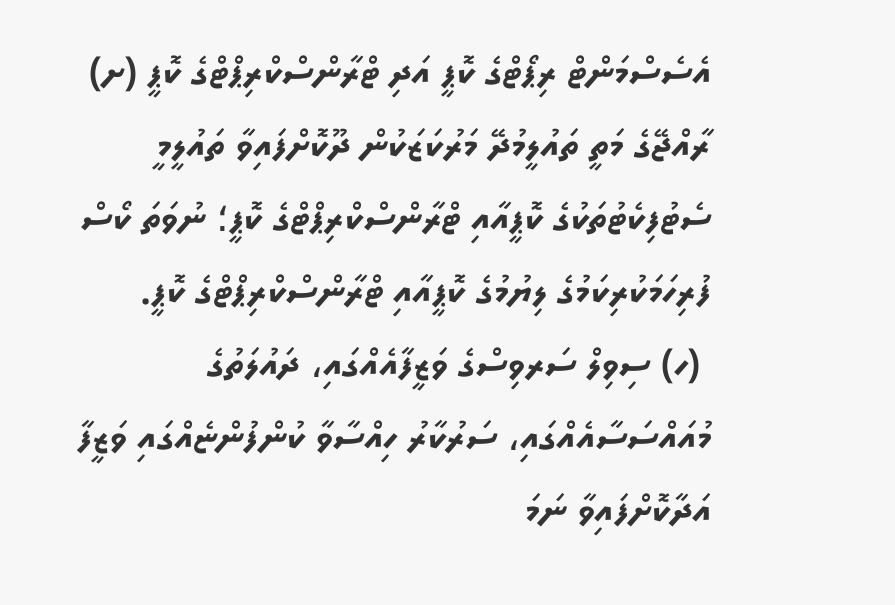އެސެސްމަންޓް ރިޕޯޓްގެ ކޮޕީ އަދި ޓްރާންސްކްރިޕްޓްގެ ކޮޕީ (ށ) ރާއްޖޭގެ މަތީ ތައުލީމުދޭ މަރުކަޒަކުން ދޫކޮށްފައިވާ ތައުލީމީ ސެޓުފިކެޓުތަކުގެ ކޮޕީއާއި ޓްރާންސްކްރިޕްޓްގެ ކޮޕީ؛ ނުވަތަ ކޯސް ފުރިހަމަކުރިކަމުގެ ލިޔުމުގެ ކޮޕީއާއި ޓްރާންސްކްރިޕްޓްގެ ކޮޕީ.
 (ހ) ސިވިލް ސަރވިސްގެ ވަޒީފާއެއްގައި، ދައުލަތުގެ މުއައްސަސާއެއްގައި، ސަރުކާރު ހިއްސާވާ ކުންފުންޏެއްގައި ވަޒީފާ އަދާކޮށްފައިވާ ނަމަ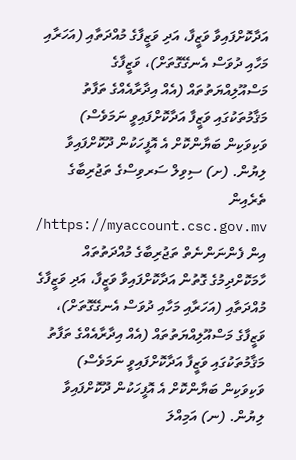އަދާކޮށްފައިވާ ވަޒީފާ، އަދި ވަޒީފާގެ މުއްދަތާއި (އަހަރާއި މަހާއި ދުވަސް އެނގޭގޮތަށް)، ވަޒީފާގެ މަސްއޫލިއްޔަތުތައް (އެއް އިދާރާއެއްގެ ތަފާތު މަޤާމުތަކުގައި ވަޒީފާ އަދާކޮށްފައިވީ ނަމަވެސް) ވަކިވަކިން ބަޔާންކޮށް އެ އޮފީހަކުން ދޫކޮށްފައިވާ ލިޔުން. (ށ) ސިވިލް ސަރވިސްގެ ތަޖުރިބާގެ ތެރެއިން https://myaccount.csc.gov.mv/ އިން ފެންނަންނެތް ތަޖުރިބާގެ މުއްދަތުތައް ހާމަކޮށްދިމުގެ ގޮތުން އަދާކޮށްފައިވާ ވަޒީފާ، އަދި ވަޒީފާގެ މުއްދަތާއި (އަހަރާއި މަހާއި ދުވަސް އެނގޭގޮތަށް)، ވަޒީފާގެ މަސްއޫލިއްޔަތުތައް (އެއް އިދާރާއެއްގެ ތަފާތު މަޤާމުތަކުގައި ވަޒީފާ އަދާކޮށްފައިވީ ނަމަވެސް) ވަކިވަކިން ބަޔާންކޮށް އެ އޮފީހަކުން ދޫކޮށްފައިވާ ލިޔުން. (ނ) އަމިއްލަ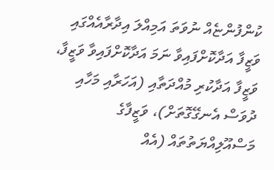ކުންފުންޏެއް ނުވަތަ އަމިއްލަ އިދާރާއެއްގައި ވަޒީފާ އަދާކޮށްފައިވާ ނަމަ އަދާކޮށްފައިވާ ވަޒީފާ، ވަޒީފާ އަދާކުރި މުއްދަތާއި (އަހަރާއި މަހާއި ދުވަސް އެނގޭގޮތަށް)، ވަޒީފާގެ މަސްއޫލިއްޔަތުތައް (އެއް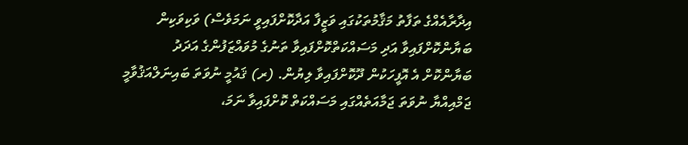އިދާރާއެއްގެ ތަފާތު މަޤާމުތަކުގައި ވަޒީފާ އަދާކޮށްފައިވީ ނަމަވެސް) ވަކިވަކިން ބަޔާންކޮށްފައިވާ އަދި މަސައްކަތްކޮށްފައިވާ ތަނުގެ މުވައްޒަފުންގެ އަދަދު ބަޔާންކޮށް އެ އޮފީހަކުން ދޫކޮށްފައިވާ ލިޔުން. (ރ) ޤައުމީ ނުވަތަ ބައިނަލްއަޤުވާމީ ޖަމްއިއްޔާ ނުވަތަ ޖަމާއަތެއްގައި މަސައްކަތް ކޮށްފައިވާ ނަމަ،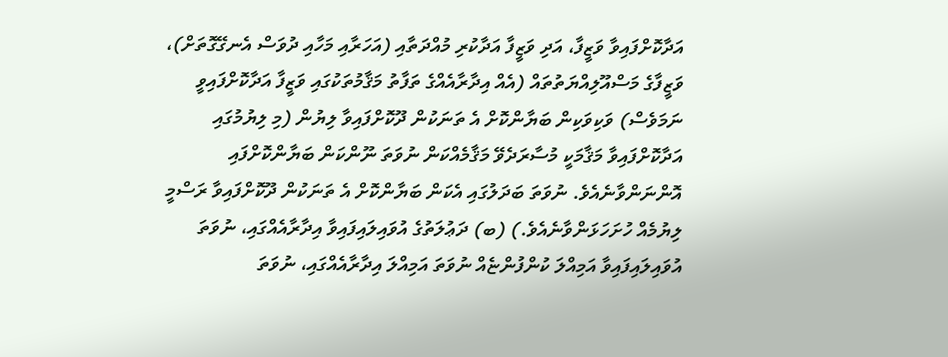އަދާކޮށްފައިވާ ވަޒީފާ، އަދި ވަޒީފާ އަދާކުރި މުއްދަތާއި (އަހަރާއި މަހާއި ދުވަސް އެނގޭގޮތަށް)، ވަޒީފާގެ މަސްއޫލިއްޔަތުތައް (އެއް އިދާރާއެއްގެ ތަފާތު މަޤާމުތަކުގައި ވަޒީފާ އަދާކޮށްފައިވީ ނަމަވެސް) ވަކިވަކިން ބަޔާންކޮށް އެ ތަނަކުން ދޫކޮށްފައިވާ ލިޔުން (މި ލިޔުމުގައި އަދާކޮށްފައިވާ މަޤާމަކީ މުސާރަދެވޭ މަޤާމެއްކަން ނުވަތަ ނޫންކަން ބަޔާންކޮށްފައި އޮންނަންވާނެއެވެ. ނުވަތަ ބަދަލުގައި އެކަން ބަޔާންކޮށް އެ ތަނަކުން ދޫކޮށްފައިވާ ރަސްމީ ލިޔުމެއް ހުށަހަޅަންވާނެއެވެ.) (ބ) ދަޢުލަތުގެ އުވައިލައިފައިވާ އިދާރާއެއްގައި، ނުވަތަ އުވައިލައިފައިވާ އަމިއްލަ ކުންފުންޏެއް ނުވަތަ އަމިއްލަ އިދާރާއެއްގައި، ނުވަތަ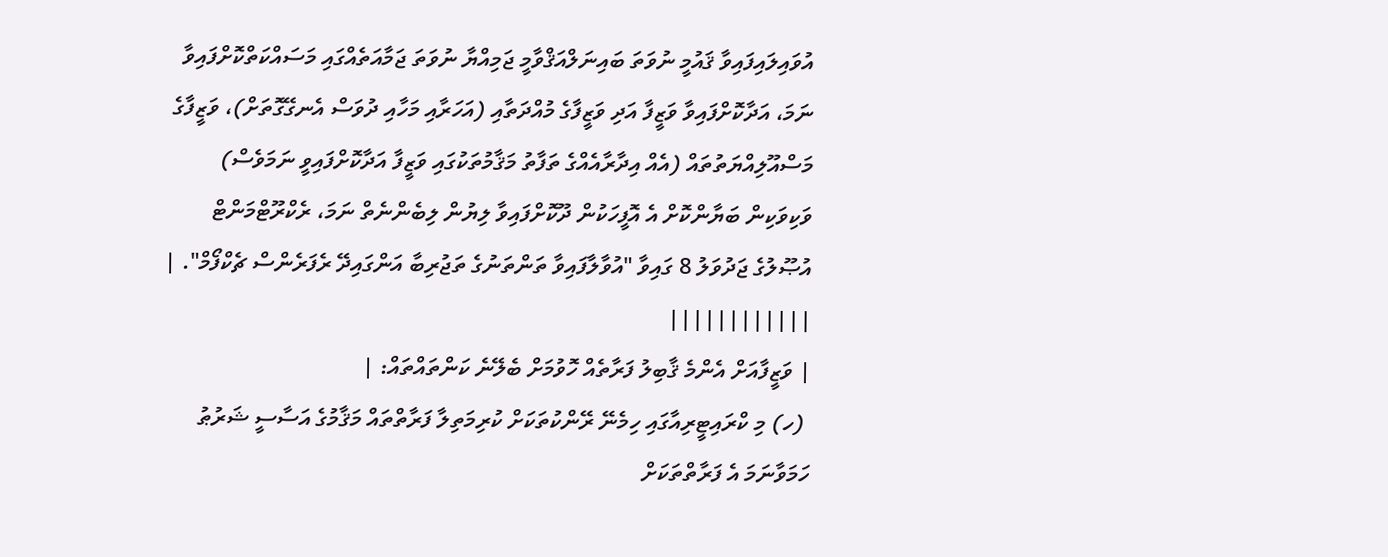އުވައިލައިފައިވާ ޤައުމީ ނުވަތަ ބައިނަލްއަޤްވާމީ ޖަމިއްޔާ ނުވަތަ ޖަމާއަތެއްގައި މަސައްކަތްކޮށްފައިވާ ނަމަ، އަދާކޮށްފައިވާ ވަޒީފާ އަދި ވަޒީފާގެ މުއްދަތާއި (އަހަރާއި މަހާއި ދުވަސް އެނގޭގޮތަށް)، ވަޒީފާގެ މަސްއޫލިއްޔަތުތައް (އެއް އިދާރާއެއްގެ ތަފާތު މަޤާމުތަކުގައި ވަޒީފާ އަދާކޮށްފައިވީ ނަމަވެސް) ވަކިވަކިން ބަޔާންކޮށް އެ އޮފީހަކުން ދޫކޮށްފައިވާ ލިޔުން ލިބެންނެތް ނަމަ، ރެކްރޫޓްމަންޓް އުޞޫލުގެ ޖަދުވަލު 8 ގައިވާ "އުވާލާފައިވާ ތަންތަނުގެ ތަޖުރިބާ އަންގައިދޭ ރެފަރެންސް ޗެކްފޯމް". | ||||||||||||
| ވަޒީފާއަށް އެންމެ ޤާބިލު ފަރާތެއް ހޮވުމަށް ބެލޭނެ ކަންތައްތައް: |
 (ހ) މި ކްރައިޓީރިއާގައި ހިމެނޭ ރޭންކުތަކަށް ކުރިމަތިލާ ފަރާތްތައް މަޤާމުގެ އަސާސީ ޝަރުޠު ހަމަވާނަމަ އެ ފަރާތްތަކަށް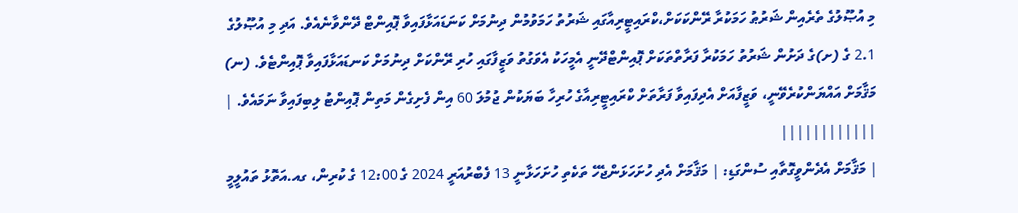މި އުޞޫލުގެ ތެރެއިން ޝަރުޠު ހަމަކުރާ ރޭންކަކަށް،ކްރައިޓީރިއާގައި ޝަރުތު ހަމަވުމުން ދިނުމަށް ކަނަޑައަޅާފައިވާ ޕޮއިންޓް ދޭންވާނެއެވެ. އަދި މި އުޞޫލުގެ 2.1 ގެ (ށ)ގެ ދަށުން ޝަރުތު ހަމަކުރާ ފަރާތްތަކަށް ޕޮއިންޓްދޭނީ އެމީހަކު އެވަގުތު ވަޒީފާގައި ހުރި ރޭންކަށް ދިނުމަށް ކަނޑައަޅާފައިވާ ޕޮއިންޓެވެ. (ނ) މަޤާމަށް އައްޔަންކުރެވޭނީ، ވަޒީފާއަށް އެދިފައިވާ ފަރާތަށް ކްރައިޓީރިއާގެ ހުރިހާ ބަޔަކުން ޖުމުލަ 60 އިން ފެށިގެން މަތިން ޕޮއިންޓު ލިބިފައިވާ ނަމައެވެ. | ||||||||||||
| މަޤާމަށް އެދެންވީގޮތާއި ސުންގަޑި: | މަޤާމަށް އެދި ހުށަހަޅަންޖެހޭ ތަކެތި ހުށަހަޅާނީ 13 ފެބްރުއަރީ 2024 ގެ 12:00 ގެ ކުރިން، ގއ.އަތޮޅު ތައުލީމީ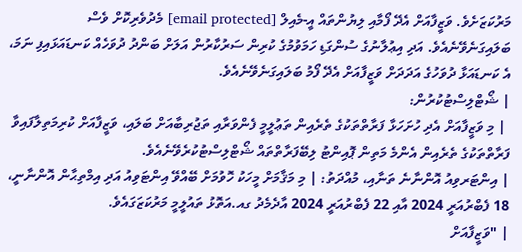މަރުކަޒަށެވެ. ވަޒީފާއަށް އެދޭ ފޯމާއި ލިޔުންތައް އީ-މެއިލް [email protected] މެދުވެރިކޮށް ވެސް ބަލައިގަނެވޭނެއެވެ. އަދި އިޢުލާނުގެ ސުންގަޑި ހަމަވުމުގެ ކުރިން ސަރުކާރުން އަލަށް ބަންދު ދުވަހެއް ކަނޑައަޅައިފި ނަމަ، އެ ކަނޑައަޅާ ދުވަހުގެ އަދަދަށް ވަޒީފާއަށް އެދޭ ފޯމު ބަލައިގަނެވޭނެއެވެ.
| ޝޯޓްލިސްޓުކުރުން:
 | މި ވަޒީފާއަށް އެދި ހުށަހަޅާ ފަރާތްތަކުގެ ތެރެއިން ތަޢުލީމީ ފެންވަރާއި ތަޖުރިބާއަށް ބަލައި، ވަޒީފާއަށް ކުރިމަތިލާފައިވާ ފަރާތްތަކުގެ ތެރެއިން އެންމެ މަތިން ޕޮއިންޓު ލިބޭފަރާތްތައް ޝޯޓްލިސްޓުކުރެވޭނެއެވެ.
| އިންޓަރވިއު އޮންނާނެ ތަނާއި، މުއްދަތު: | މި މަޤާމަށް މީހަކު ހޮވުމަށް ބޭއްވޭ އިންޓަވިއު އަދި އިމްތިޙާން އޮންނާނީ، 18 ފެބްރުއަރީ 2024 އާއި 22 ފެބްރުއަރީ 2024 އާދެމެދު ގއ.އަތޮޅު ތައުލީމީ މަރުކަޒަގައެވެ.
| "ވަޒީފާއަށް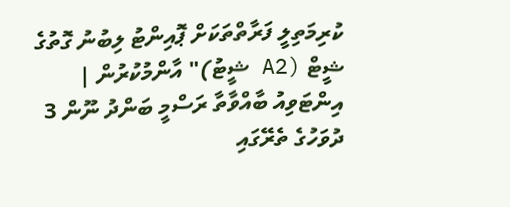ކުރިމަތިލީ ފަރާތްތަކަށް ޕޮއިންޓު ލިބުނު ގޮތުގެ ޝީޓް (A2 ޝީޓު)" އާންމުކުރުން | އިންޓަވިއު ބާއްވާތާ ރަސްމީ ބަންދު ނޫން 3 ދުވަހުގެ ތެރޭގައި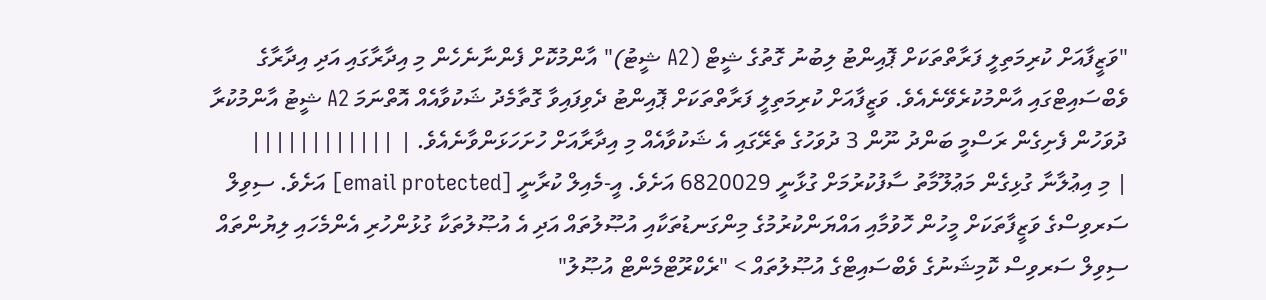"ވަޒީފާއަށް ކުރިމަތިލީ ފަރާތްތަކަށް ޕޮއިންޓު ލިބުނު ގޮތުގެ ޝީޓް (A2 ޝީޓު)" އާންމުކޮށް ފެންނާނެހެން މި އިދާރާގައި އަދި އިދާރާގެ ވެބްސައިޓްގައި އާންމުކުރެވޭނެއެވެ. ވަޒީފާއަށް ކުރިމަތިލީ ފަރާތްތަކަށް ޕޮއިންޓު ދެވިފައިވާ ގޮތާމެދު ޝަކުވާއެއް އޮތްނަމަ A2 ޝީޓު އާންމުކުރާ ދުވަހުން ފެށިގެން ރަސްމީ ބަންދު ނޫން 3 ދުވަހުގެ ތެރޭގައި އެ ޝަކުވާއެއް މި އިދާރާއަށް ހުށަހަޅަންވާނެއެވެ. | ||||||||||||
| މި އިޢުލާނާ ގުޅިގެން މަޢުލޫމާތު ސާފުކުރުމަށް ގުޅާނީ 6820029 އަށެވެ. އީ-މެއިލް ކުރާނީ [email protected] އަށެވެ. ސިވިލް ސަރވިސްގެ ވަޒީފާތަކަށް މީހުން ހޮވުމާއި އައްޔަންކުރުމުގެ މިންގަނޑުތަކާއި އުޞޫލުތައް އަދި އެ އުޞޫލުތަކާ ގުޅުންހުރި އެންމެހައި ލިޔުންތައް ސިވިލް ސަރވިސް ކޮމިޝަނުގެ ވެބްސައިޓްގެ އުޞޫލުތައް > "ރެކްރޫޓްމެންޓް އުޞޫލު"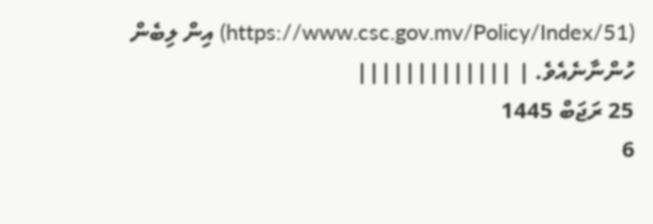(https://www.csc.gov.mv/Policy/Index/51) އިން ލިބެން ހުންނާނެއެވެ. | |||||||||||||
25 ރަޖަބް 1445
6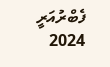ފެބްރުއަރީ 2024